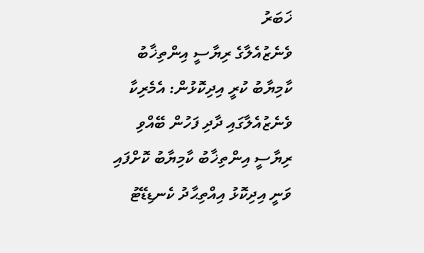ޚަބަރު
ވެނެޒުއެލާގެ ރިޔާސީ އިންތިޚާބު ކާމިޔާބު ކުރީ އިދިކޮޅުން: އެމެރިކާ
ވެނެޒުއެލާގައި ދާދި ފަހުން ބޭއްވި ރިޔާސީ އިންތިޚާބު ކާމިޔާބު ކޮށްފައި ވަނީ އިދިކޮޅު އިއްތިޙާދު ކެނޑިޑޭޓު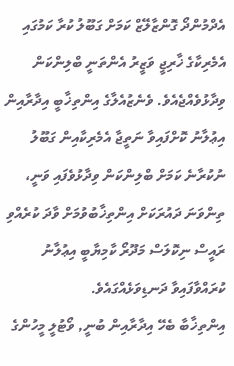އެދްމުންދޯ ގޮންޒާލޭޒް ކަމަށް ގަބޫލު ކުރާ ކަމުގައި އެމެރިކާގެ ޚާރިޖީ ވަޒީރު އެންތަނީ ބްލިންކަން ވިދާޅުވެއްޖެއެވެ. ވެނެޒުއެލާގެ އިންތިޚާބީ އިދާރާއިން އިޢުލާނު ކޮށްފައިވާ ނަތީޖާ އެމެރިކާއިން ގަބޫލު ނުކުރާނެ ކަމަށް ބްލިންކަން ވިދާޅުވެފައި ވަނީ، ތިންވަނަ ދައުރަކަށް އިންތިޚާބުވުމަށް ވާދަ ކުރެއްވި ރައީސް ނިކޮލަސް މަދޫރޯ ކާމިޔާބީ އިޢުލާނު ކުރައްވާފައިވާ ދަނޑިވަޅެއްގައެވެ.
އިންތިޚާބާ ބެހޭ އިދާރާއިން ބުނީ, ވޯޓުލީ މީހުންގެ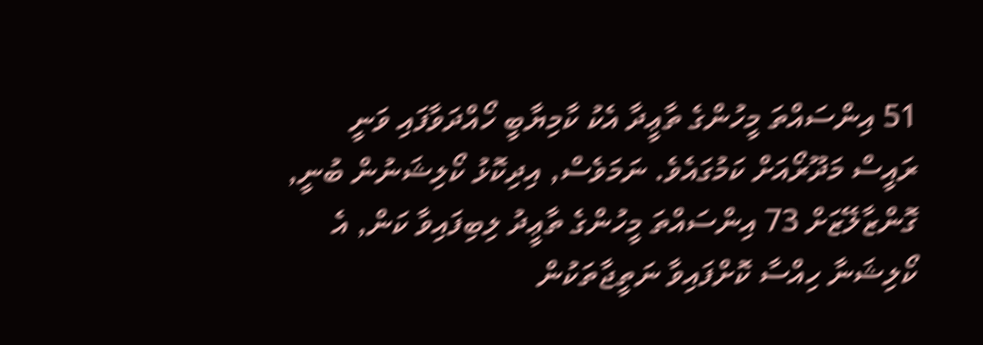51 އިންސައްތަ މީހުންގެ ތާޢީދާ އެކު ކާމިޔާބީ ހޯއްދަވާފައި ވަނީ ރައީސް މަދޫރޯއަށް ކަމުގައެވެ. ނަމަވެސް, އިދިކޮޅު ކޯލިޝަނުން ބުނީ, ގޮންޒާލޭޒަށް 73 އިންސައްތަ މީހުންގެ ތާޢީދު ލިބިފައިވާ ކަން, އެ ކޯލިޝަނާ ހިއްސާ ކޮށްފައިވާ ނަތީޖާތަކުން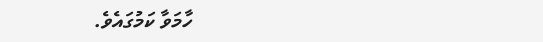ހާމަވާ ކަމުގައެވެ.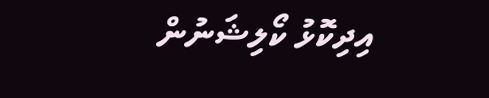އިދިކޮޅު ކޯލިޝަނުން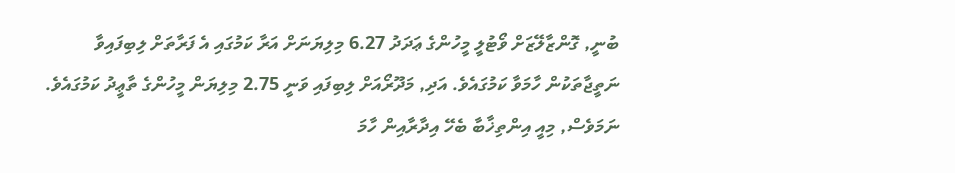ބުނީ, ގޮންޒާލޭޒަށް ވޯޓުލީ މީހުންގެ ޢަދަދު 6.27 މިލިޔަނަށް އަރާ ކަމުގައި އެ ފަރާތަށް ލިބިފައިވާ ނަތީޖާތަކުން ހާމަވާ ކަމުގައެވެ. އަދި, މަދޫރޯއަށް ލިބިފައި ވަނީ 2.75 މިލިޔަން މީހުންގެ ތާޢީދު ކަމުގައެވެ.
ނަމަވެސް, މިއީ އިންތިޚާބާ ބެހޭ އިދާރާއިން ހާމަ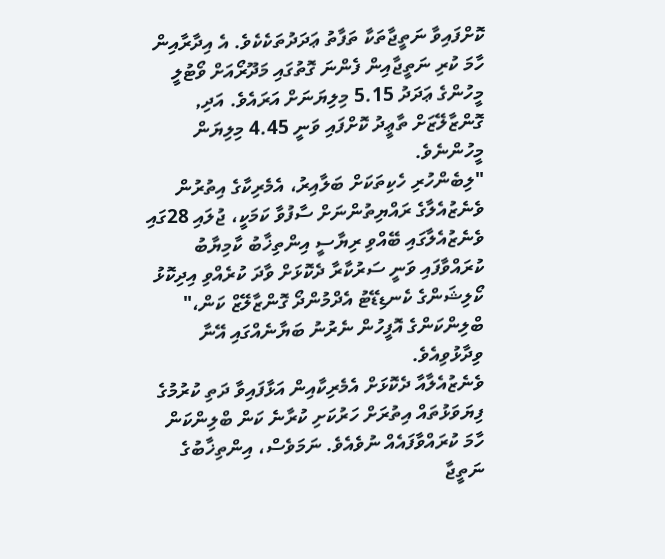ކޮށްފައިވާ ނަތީޖާތަކާ ތަފާތު ޢަދަދުތަކެކެވެ. އެ އިދާރާއިން ހާމަ ކުރި ނަތީޖާއިން ފެންނަ ގޮތުގައި މަދޫރޯއަށް ވޯޓުލީ މީހުންގެ ޢަދަދު 5.15 މިލިޔަނަށް އަރައެވެ. އަދި, ގޮންޒާލޭޒަށް ތާޢީދު ކޮށްފައި ވަނީ 4.45 މިލިޔަން މީހުންނެވެ.
"ލިބެންހުރި ހެކިތަކަށް ބަލާއިރު، އެމެރިކާގެ އިތުރުން ވެނެޒުއެލާގެ ރައްޔިތުންނަށް ސާފުވާ ކަމަކީ، ޖުލައި 28ގައި ވެނެޒުއެލާގައި ބޭއްވި ރިޔާސީ އިންތިޚާބު ކާމިޔާބު ކުރައްވާފައި ވަނީ ސަރުކާރާ ދެކޮޅަށް ވާދަ ކުރެއްވި އިދިކޮޅު ކޯލިޝަންގެ ކެނޑިޑޭޓު އެދްމުންދޯ ގޮންޒާލޭޒް ކަން،" ބްލިންކަންގެ އޮފީހުން ނެރުނު ބަޔާނެއްގައި އޭނާ ވިދާޅުވިއެވެ.
ވެނެޒުއެލާއާ ދެކޮޅަށް އެމެރިކާއިން އަޅާފައިވާ ދަތި ކުރުމުގެ ފިޔަވަޅުތައް އިތުރަށް ހަރުކަށި ކުރާނެ ކަން ބްލިންކަން ހާމަ ކުރައްވާފައެއް ނުވެއެވެ. ނަމަވެސް، އިންތިޚާބުގެ ނަތީޖާ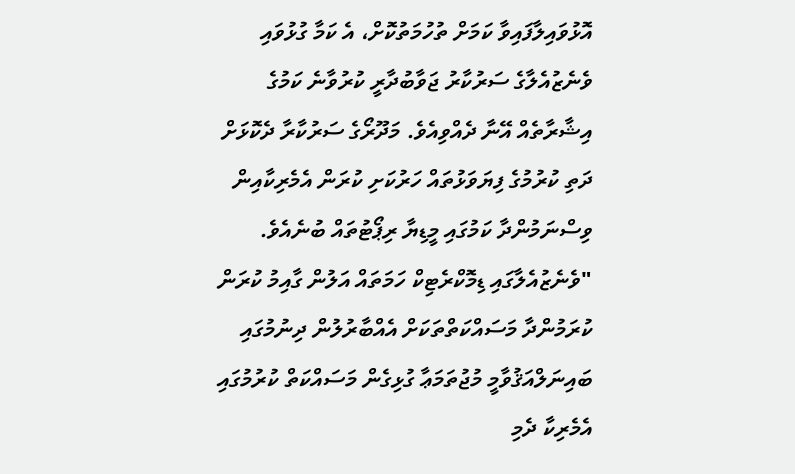އޮޅުވައިލާފައިވާ ކަމަށް ތުހުމަތުކޮށް، އެ ކަމާ ގުޅުވައި ވެނެޒުއެލާގެ ސަރުކާރު ޖަވާބުދާރީ ކުރުވާނެ ކަމުގެ އިޝާރާތެއް އޭނާ ދެއްވިއެވެ. މަދޫރޯގެ ސަރުކާރާ ދެކޮޅަށް ދަތި ކުރުމުގެ ފިޔަވަޅުތައް ހަރުކަށި ކުރަން އެމެރިކާއިން ވިސްނަމުންދާ ކަމުގައި މީޑިޔާ ރިޕޯޓުތައް ބުނެއެވެ.
"ވެނެޒުއެލާގައި ޑިމޮކްރެޓިކް ހަމަތައް އަލުން ގާއިމު ކުރަން ކުރަމުންދާ މަސައްކަތްތަކަށް އެއްބާރުލުން ދިނުމުގައި ބައިނަލްއަޤުވާމީ މުޖުތަމަޢާ ގުޅިގެން މަސައްކަތް ކުރުމުގައި އެމެރިކާ ދެމި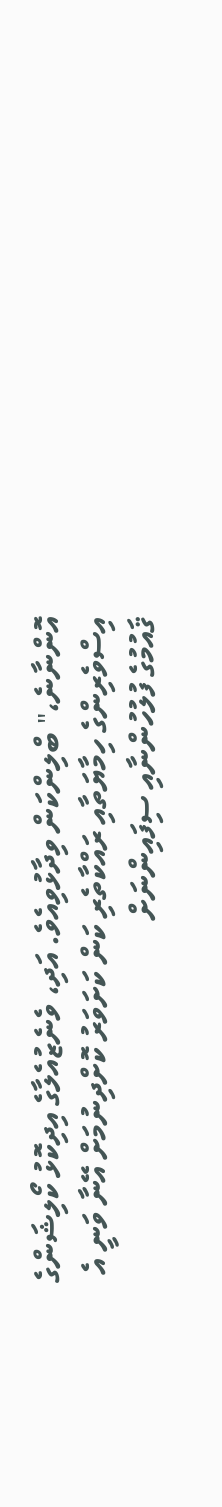އޮންނާނެ،" ބްލިންކަން ވިދާޅުވިއެވެ. އަދި، ވެނެޒުއެލާގެ އިދިކޮޅު ކޯލިޝަންގެ އިސްވެރިންގެ ހިމާޔަތާއި ރައްކާތެރި ކަން ކަށަވަރު ކޮށްދިނުމަށް އޭނާ ވަނީ އެ ޤައުމުގެ ފުލުހުންނާއި ސިފައިންނަށް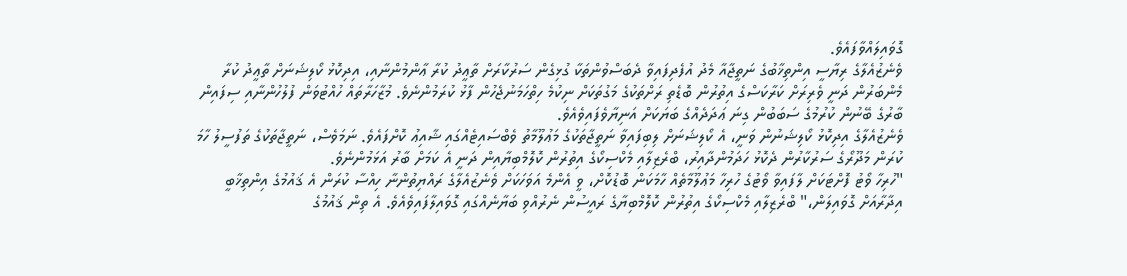ގޮވައިލައްވާފައެވެ.
ވެނެޒުއެލާގެ ރިޔާސީ އިންތިޚާބުގެ ނަތީޖާއާ މެދު އުފެދިފައިވާ ދެބަސްވުންތަކާ ގުޅިގެން ސަރުކާރަށް ތާޢީދު ކުރާ ޢާންމުންނާއި، އިދިކޮޅު ކޯލިޝަނަށް ތާޢީދު ކުރާ މެންބަރުން ދަނީ ވެރިރަށް ކަރާކަސްގެ އިތުރުން ބޮޑެތި ރަށްތަކުގެ މަގުތަކަށް ނިކުމެ ހިތްހަމަނުޖެހުން ފާޅު ކުރަމުންނެވެ. މުޒާހަރާތައް ހުއްޓުވަން ފުލުހުންނާއި ސިފައިން ބާރުގެ ބޭނުން ކުރުމުގެ ސަބަބުން ގިނަ ޢަދަދެއްގެ ބަޔަކަށް އަނިޔާވެފައިވެއެވެ.
ވެނެޒުއެލާގެ އިދިކޮޅު ކޯލިޝަނުން ވަނީ، އެ ކޯލިޝަނަށް ލިބިފައިވާ ނަތީޖާތަކުގެ މަޢުލޫމާތު ވެބްސައިޓެއްގައި ޝާއިޢު ކޮށްފައެވެ. ނަމަވެސް، ނަތީޖާތަކުގެ ތަފުސީލު ހާމަ ކުރަން މަދޫރޯގެ ސަރުކާރުން ދެކޮޅު ހަދަމުންދާއިރު، ބްރެޒިލާއި މެކްސިކޯގެ އިތުރުން ކޮލޮމްބިޔާއިން ދަނީ އެ ކަމަށް ބާރު އަޅަމުންނެވެ.
"ހުރިހާ ވޯޓު ފޮށްޓަކަށް ލާފައިވާ ވޯޓުގެ ހުރިހާ މަޢުލޫމާތެއް ހާމަކަން ބޮޑުކޮށް، ވީ އެންމެ އަވަހަކަށް ވެނެޒުއެލާގެ ރައްޔިތުންނާ ހިއްސާ ކުރަން އެ ޤައުމުގެ އިންތިޚާބީ އިދާރާއަށް ގޮވައިލަން،" ބްރެޒިލާއި މެކްސިކޯގެ އިތުރުން ކޮލޮމްބިޔާގެ ރައީސުން ނެރުއްވި ބަޔާނެއްގައި ގޮވައިލާފައިވެއެވެ. އެ ތިން ޤައުމުގެ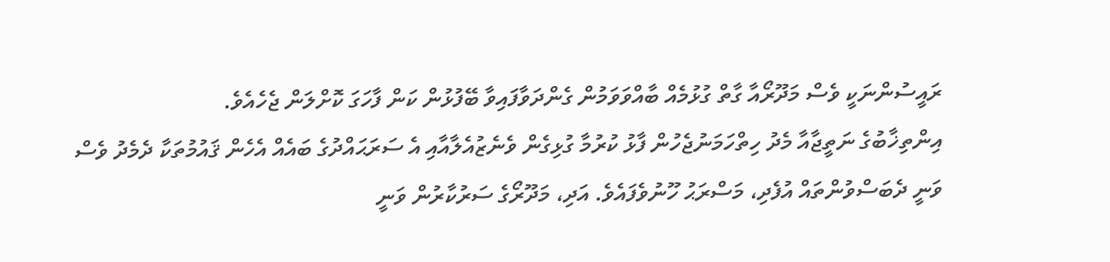ރައީސުންނަކީ ވެސް މަދޫރޯއާ ގާތް ގުޅުމެއް ބާއްވަވަމުން ގެންދަވާފައިވާ ބޭފުޅުން ކަން ފާހަގަ ކޮށްލަން ޖެހެއެވެ.
އިންތިޚާބުގެ ނަތީޖާއާ މެދު ހިތްހަމަނުޖެހުން ފާޅު ކުރުމާ ގުޅިގެން ވެނެޒުއެލާއާއި އެ ސަރަޙައްދުގެ ބައެއް އެހެން ޤައުމުތަކާ ދެމެދު ވެސް ވަނީ ދެބަސްވުންތައް އުފެދި، މަސްރަޙު ހޫނުވެފައެވެ. އަދި، މަދޫރޯގެ ސަރުކާރުން ވަނީ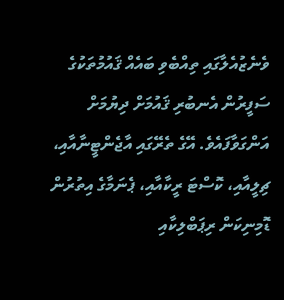ވެނެޒުއެލާގައި ތިއްބެވި ބައެއް ޤައުމުތަކުގެ ސަފީރުން އެނބުރި ޤައުމަށް ދިޔުމަށް އަންގަވާފައެވެ. އޭގެ ތެރޭގައި އާޖެންޓީނާއާއި، ޗިލީއާއި، ކޮސްޓަ ރީކާއާއި، ޕެނަމާގެ އިތުރުން ޑޮމިނިކަން ރިޕަބްލިކާއި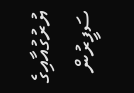ޔުރުގުއާއިގެ ސަފީރުން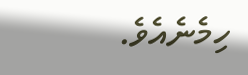ހިމެނެއެވެ.